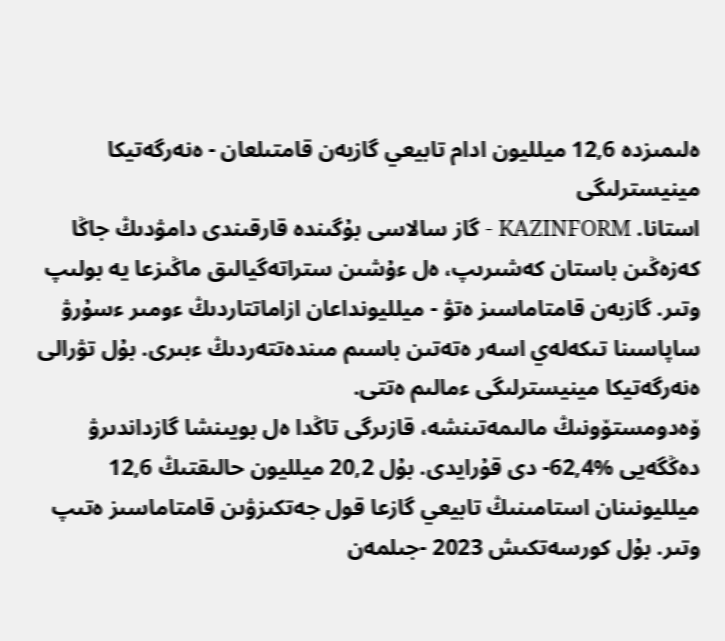ەلىمىزدە 12,6 ميلليون ادام تابيعي گازبەن قامتىلعان - ەنەرگەتيكا مينيسترلىگى
استانا. KAZINFORM - گاز سالاسى بۇگىندە قارقىندى دامۋدىڭ جاڭا كەزەڭىن باستان كەشىرىپ، ەل ءۇشىن ستراتەگيالىق ماڭىزعا يە بولىپ وتىر. گازبەن قامتاماسىز ەتۋ - ميلليونداعان ازاماتتاردىڭ ءومىر ءسۇرۋ ساپاسىنا تىكەلەي اسەر ەتەتىن باسىم مىندەتتەردىڭ ءبىرى. بۇل تۋرالى ەنەرگەتيكا مينيسترلىگى ءمالىم ەتتى.
ۆەدومستۆونىڭ مالىمەتىنشە، قازىرگى تاڭدا ەل بويىنشا گازداندىرۋ دەڭگەيى %62,4- دى قۇرايدى. بۇل 20,2 ميلليون حالىقتىڭ 12,6 ميلليونىنان استامىنىڭ تابيعي گازعا قول جەتكىزۋىن قامتاماسىز ەتىپ وتىر. بۇل كورسەتكىش 2023 -جىلمەن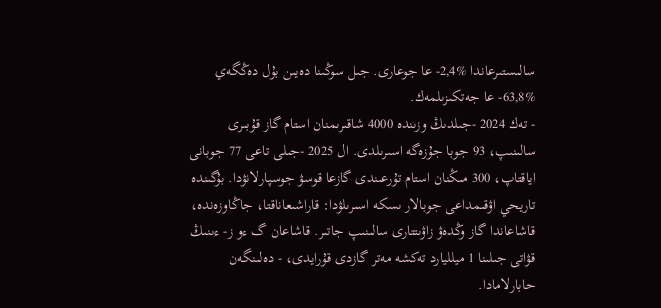سالىستىرعاندا %2,4- عا جوعارى. جىل سوڭىنا دەيىن بۇل دەڭگەي %63,8- عا جەتكىزىلمەك.
- تەك 2024 -جىلدىڭ وزىندە 4000 شاقىرىمنان استام گاز قۇبىرى سالىنىپ، 93 جوبا جۇزەگە اسىرىلدى. ال 2025 -جىلى تاعى 77 جوبانى اياقتاپ، 300 مىڭنان استام تۇرعىندى گازعا قوسۋ جوسپارلانۋدا. بۇگىندە تاريحي اۋقىمداعى جوبالار ىسكە اسىرىلۋدا: قاراشىعاناقتا، جاڭاوزەندە، قاشاعاندا گاز وڭدەۋ زاۋىتتارى سالىنىپ جاتىر. قاشاعان گ ءو ز- ءىنىڭ قۋاتى جىلىنا 1 ميلليارد تەكشە مەتر گازدى قۇرايدى، - دەلىنگەن حابارلامادا.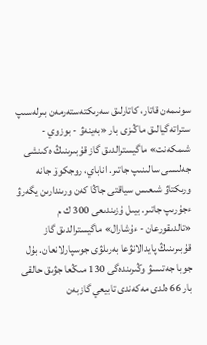سونىمەن قاتار، كاتارلىق سەرىكتەستەرمەن بىرلەسىپ ستراتەگيالىق ماڭىزى بار «بەينەۋ - بوزوي - شىمكەنت» ماگيسترالدىق گاز قۇبىرىنىڭ ەكىنشى جەلىسى سالىنىپ جاتىر. اناباي، روجكوۆ جانە ورىكتاۋ شىعىس سياقتى جاڭا كەن ورىندارىن يگەرۋ ءجۇرىپ جاتىر. بيىل ۇزىندىعى 300 ك م «تالدىقورعان - ءۇشارال» ماگيسترالدىق گاز قۇبىرىنىڭ پايدالانۋعا بەرىلۋى جوسپارلانعان. بۇل جوبا جەتىسۋ وڭىرىندەگى 130 مىڭعا جۋىق حالقى بار 66 ەلدى مەكەندى تابيعي گازبەن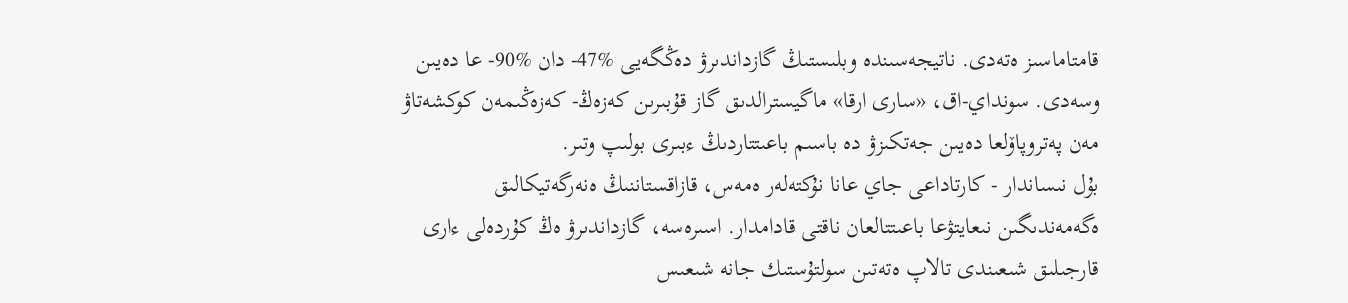قامتاماسىز ەتەدى. ناتيجەسىندە وبلىستىڭ گازداندىرۋ دەڭگەيى %47- دان %90- عا دەيىن وسەدى. سونداي-اق، «سارى ارقا» ماگيسترالدىق گاز قۇبىرىن كەزەڭ- كەزەڭىمەن كوكشەتاۋ مەن پەتروپاۆلعا دەيىن جەتكىزۋ دە باسىم باعىتتاردىڭ ءبىرى بولىپ وتىر.
بۇل نىساندار - كارتاداعى جاي عانا نۇكتەلەر ەمەس، قازاقستاننىڭ ەنەرگەتيكالىق ەگەمەندىگىن نىعايتۋعا باعىتتالعان ناقتى قادامدار. اسىرەسە، گازداندىرۋ ەڭ كۇردەلى ءارى قارجىلىق شىعىندى تالاپ ەتەتىن سولتۇستىك جانە شىعىس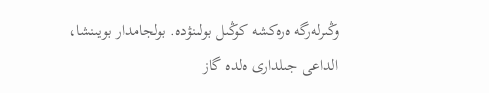وڭىرلەرگە ەرەكشە كوڭىل بولىنۋدە. بولجامدار بويىنشا، الداعى جىلدارى ەلدە گاز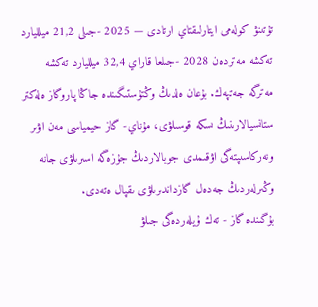تۇتىنۋ كولەمى ايتارلىقتاي ارتادى — 2025 -جىلى 21,2 ميلليارد تەكشە مەتردەن 2028 -جىلعا قاراي 32,4 ميلليارد تەكشە مەترگە جەتپەك. بۇعان ەلدىڭ وڭتۇستىگىندە جاڭا پاروگاز ەلەكتر ستانسيالارىنىڭ ىسكە قوسىلۋى، مۇناي- گاز حيمياسى مەن اۋىر ونەركاسىپتەگى اۋقىمدى جوبالاردىڭ جۇزەگە اسىرىلۋى جانە وڭىرلەردىڭ جەدەل گازداندىرىلۋى ىقپال ەتەدى.
بۇگىندە گاز - تەك ۇيلەردەگى جىلۋ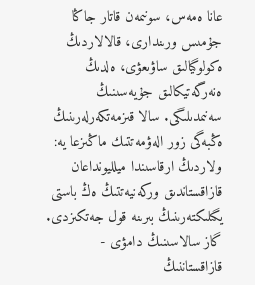عانا ەمەس، سونىمەن قاتار جاڭا جۇمىس ورىندارى، قالالاردىڭ ەكولوگيالىق ساۋىعۋى، ەلدىڭ ەنەرگەتيكالىق جۇيەسىنىڭ سەنىمدىلىگى. سالا قىزمەتكەرلەرىنىڭ ەڭبەگى زور الەۋمەتتىك ماڭىزعا يە: ولاردىڭ ارقاسىندا ميلليونداعان قازاقستاندىق وركەنيەتتىڭ ەڭ باستى يگىلىكتەرىنىڭ بىرىنە قول جەتكىزدى. گاز سالاسىنىڭ دامۋى - قازاقستاننىڭ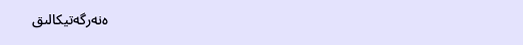ەنەرگەتيكالىق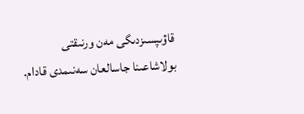قاۋىپسىزدىگى مەن ورنىقتى بولاشاعىنا جاسالعان سەنىمدى قادام.